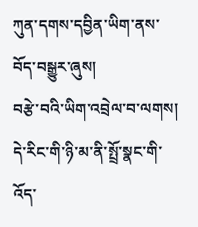ཀུན་དགས་དབྱིན་ཡིག་ནས་བོད་བསྒྱུར་ཞུས།
བརྩེ་བའི་ཡིག་འབྲེལ་བ་ལགས།
དེ་རིང་གི་ཉི་མ་ནི་སྤྲོ་སྣང་གི་འོད་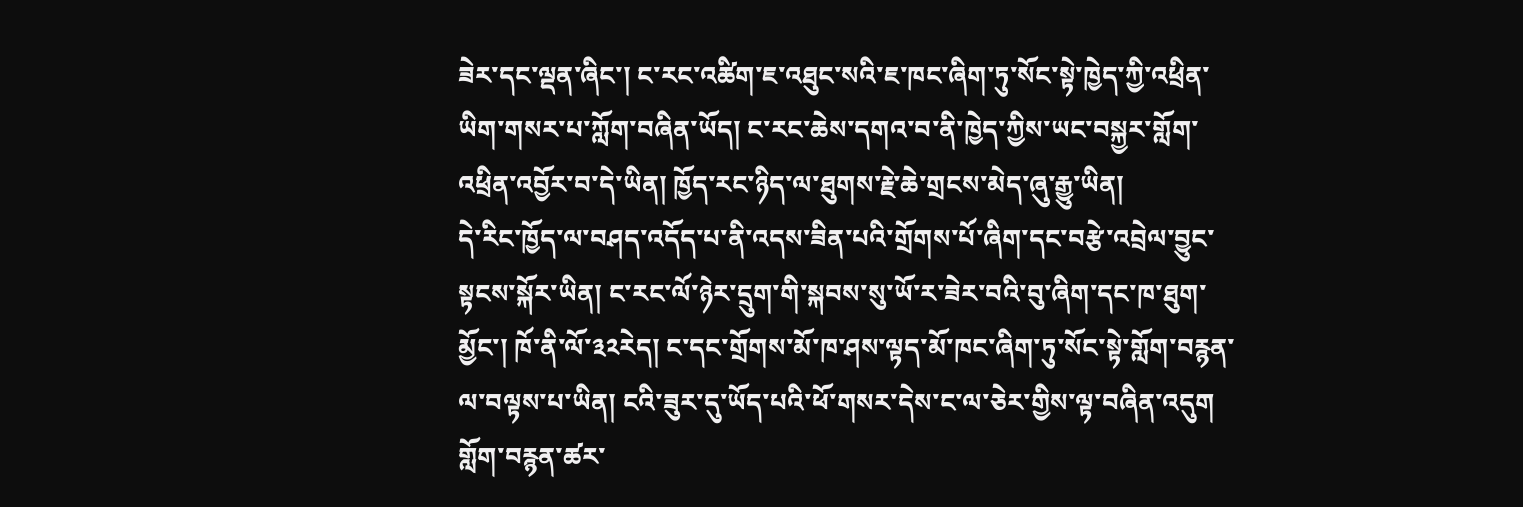ཟེར་དང་ལྡན་ཞིང་། ང་རང་འཚིག་ཇ་འཐུང་སའི་ཇ་ཁང་ཞིག་ཏུ་སོང་སྟེ་ཁྱེད་ཀྱི་འཕྲིན་ཡིག་གསར་པ་ཀློག་བཞིན་ཡོད། ང་རང་ཆེས་དགའ་བ་ནི་ཁྱེད་ཀྱིས་ཡང་བསྐྱར་གློག་འཕྲིན་འབྱོར་བ་དེ་ཡིན། ཁྱོད་རང་ཉིད་ལ་ཐུགས་རྗེ་ཆེ་གྲངས་མེད་ཞུ་རྒྱུ་ཡིན།
དེ་རིང་ཁྱོད་ལ་བཤད་འདོད་པ་ནི་འདས་ཟིན་པའི་གྲོགས་པོ་ཞིག་དང་བརྩེ་འབྲེལ་བྱུང་སྟངས་སྐོར་ཡིན། ང་རང་ལོ་ཉེར་དྲུག་གི་སྐབས་སུ་ཡོ་ར་ཟེར་བའི་བུ་ཞིག་དང་ཁ་ཐུག་མྱོང་། ཁོ་ནི་ལོ་༣༢རེད། ང་དང་གྲོགས་མོ་ཁ་ཤས་ལྟད་མོ་ཁང་ཞིག་ཏུ་སོང་སྟེ་གློག་བརྙན་ལ་བལྟས་པ་ཡིན། ངའི་ཟུར་དུ་ཡོད་པའི་ཕོ་གསར་དེས་ང་ལ་ཅེར་གྱིས་ལྟ་བཞིན་འདུག གློག་བརྙན་ཚར་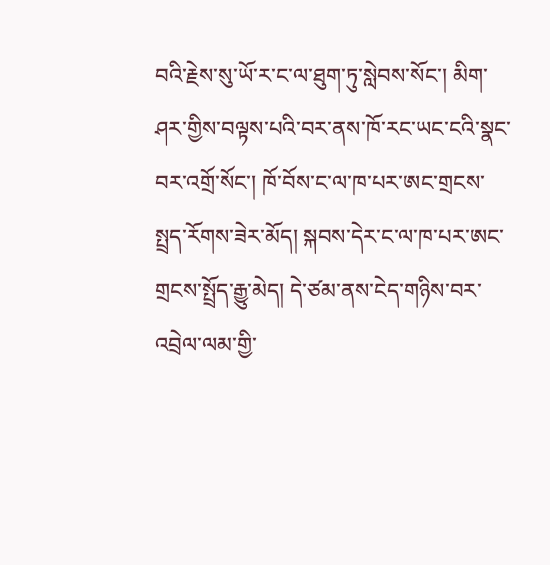བའི་རྗེས་སུ་ཡོ་ར་ང་ལ་ཐུག་ཏུ་སླེབས་སོང་། མིག་ཤར་གྱིས་བལྟས་པའི་བར་ནས་ཁོ་རང་ཡང་ངའི་སྣང་བར་འགྲོ་སོང་། ཁོ་བོས་ང་ལ་ཁ་པར་ཨང་གྲངས་སྤྲད་རོགས་ཟེར་མོད། སྐབས་དེར་ང་ལ་ཁ་པར་ཨང་གྲངས་སྤྲོད་རྒྱུ་མེད། དེ་ཙམ་ནས་ངེད་གཉིས་བར་འབྲེལ་ལམ་གྱི་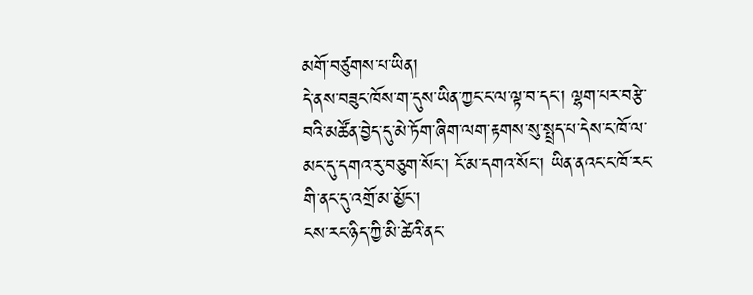མགོ་བཙུགས་པ་ཡིན།
དེ་ནས་བཟུང་ཁོས་ག་དུས་ཡིན་ཀྱང་ང་ལ་ལྟ་བ་དང་། ལྷག་པར་བརྩེ་བའི་མཚོན་བྱེད་དུ་མེ་ཏོག་ཞིག་ལག་རྟགས་སུ་སྤྲད་པ་དེས་ང་ཁོ་ལ་མང་དུ་དགའ་རུ་བཅུག་སོང་། ངོ་མ་དགའ་སོང་། ཡིན་ནའང་ང་ཁོ་རང་གི་ནང་དུ་འགྲོ་མ་མྱོང་།
ངས་རང་ཉིད་ཀྱི་མི་ཚེའི་ནང་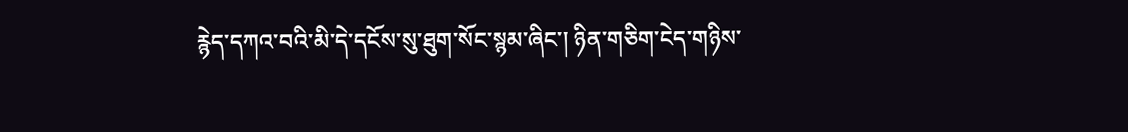རྙེད་དཀའ་བའི་མི་དེ་དངོས་སུ་ཐུག་སོང་སྙམ་ཞིང་། ཉིན་གཅིག་ངེད་གཉིས་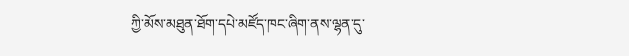ཀྱི་མོས་མཐུན་ཐོག་དཔེ་མཛོད་ཁང་ཞིག་ནས་ལྷན་དུ་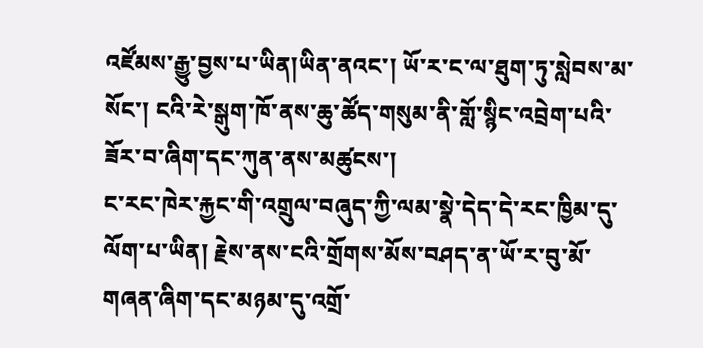འཛོམས་རྒྱུ་བྱས་པ་ཡིན།ཡིན་ནའང་། ཡོ་ར་ང་ལ་ཐུག་ཏུ་སླེབས་མ་སོང་། ངའི་རེ་སྒུག་ཁོ་ནས་ཆུ་ཚོད་གསུམ་ནི་གློ་སྙིང་འབྲེག་པའི་ཟོར་བ་ཞིག་དང་ཀུན་ནས་མཚུངས་།
ང་རང་ཁེར་རྐྱང་གི་འགྲུལ་བཞུད་ཀྱི་ལམ་སྣེ་དེད་དེ་རང་ཁྱིམ་དུ་ལོག་པ་ཡིན། རྗེས་ནས་ངའི་གྲོགས་མོས་བཤད་ན་ཡོ་ར་བུ་མོ་གཞན་ཞིག་དང་མཉམ་དུ་འགྲོ་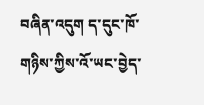བཞིན་འདུག ད་དུང་ཁོ་གཉིས་ཀྱིས་འོ་ཡང་བྱེད་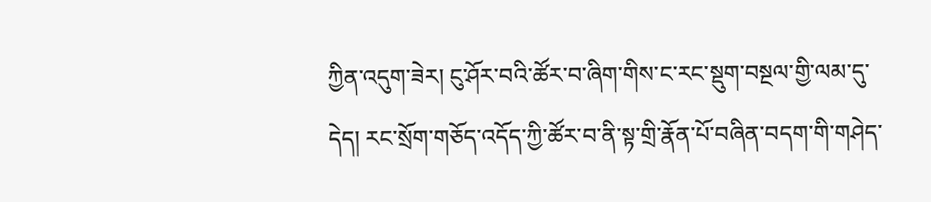ཀྱིན་འདུག་ཟེར། ངུ་ཤོར་བའི་ཚོར་བ་ཞིག་གིས་ང་རང་སྡུག་བསྔལ་གྱི་ལམ་དུ་དེད། རང་སྲོག་གཅོད་འདོད་ཀྱི་ཚོར་བ་ནི་སྟ་གྲི་རྣོན་པོ་བཞིན་བདག་གི་གཤེད་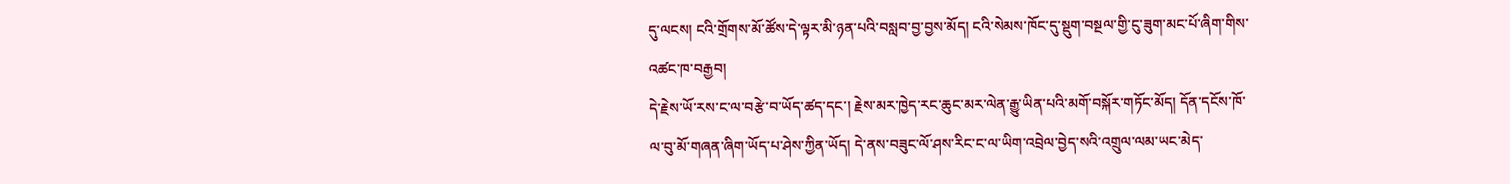དུ་ལངས། ངའི་གྲོགས་མོ་ཚོས་དེ་ལྟར་མི་ཉན་པའི་བསླབ་བྱ་བྱས་མོད། ངའི་སེམས་ཁོང་དུ་སྡུག་བསྔལ་གྱི་ངུ་ཟུག་མང་པོ་ཞིག་གིས་འཚང་ཁ་བརྒྱབ།
དེ་རྗེས་ཡོ་རས་ང་ལ་བརྩེ་བ་ཡོད་ཚད་དང་། རྗེས་མར་ཁྱེད་རང་ཆུང་མར་ལེན་རྒྱུ་ཡིན་པའི་མགོ་བསྐོར་གཏོང་མོད། དོན་དངོས་ཁོ་ལ་བུ་མོ་གཞན་ཞིག་ཡོད་པ་ཤེས་ཀྱིན་ཡོད། དེ་ནས་བཟུང་ལོ་ཤས་རིང་ང་ལ་ཡིག་འབྲེལ་བྱེད་སའི་འགྲུལ་ལམ་ཡང་མེད་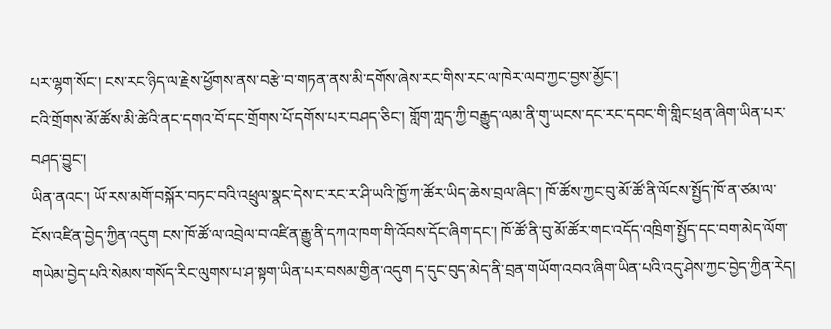པར་ལྷག་སོང་། ངས་རང་ཉིད་ལ་རྗེས་ཕྱོགས་ནས་བརྩེ་བ་གཏན་ནས་མི་དགོས་ཞེས་རང་གིས་རང་ལ་ཁེར་ལབ་ཀྱང་བྱས་མྱོང་།
ངའི་གྲོགས་མོ་ཚོས་མི་ཚེའི་ནང་དགའ་བོ་དང་གྲོགས་པོ་དགོས་པར་བཤད་ཅིང་། གློག་ཀླད་ཀྱི་བརྒྱུད་ལམ་ནི་གུ་ཡངས་དང་རང་དབང་གི་གླིང་ཕྲན་ཞིག་ཡིན་པར་བཤད་བྱུང་།
ཡིན་ནའང་། ཡོ་རས་མགོ་བསྐོར་བཏང་བའི་འཕྲུལ་སྣང་དེས་ང་རང་ར་ཤི་ཡའི་ཁྱོ་ཀ་ཚོར་ཡིད་ཆེས་བྲལ་ཞིང་། ཁོ་ཚོས་ཀྱང་བུ་མོ་ཚོ་ནི་ལོངས་སྤྱོད་ཁོ་ན་ཙམ་ལ་ངོས་འཛིན་བྱེད་ཀྱིན་འདུག ངས་ཁོ་ཚོ་ལ་འབྲེལ་བ་འཛིན་རྒྱུ་ནི་དཀའ་ཁག་གི་འོབས་དོང་ཞིག་དང་། ཁོ་ཚོ་ནི་བུ་མོ་ཚོར་གང་འདོད་འཁྲིག་སྤྱོད་དང་བག་མེད་ལོག་གཡེམ་བྱེད་པའི་སེམས་གསོད་རིང་ལུགས་པ་ཤ་སྟག་ཡིན་པར་བསམ་གྱིན་འདུག ད་དུང་བུད་མེད་ནི་བྲན་གཡོག་འབའ་ཞིག་ཡིན་པའི་འདུ་ཤེས་ཀྱང་བྱེད་ཀྱིན་རེད།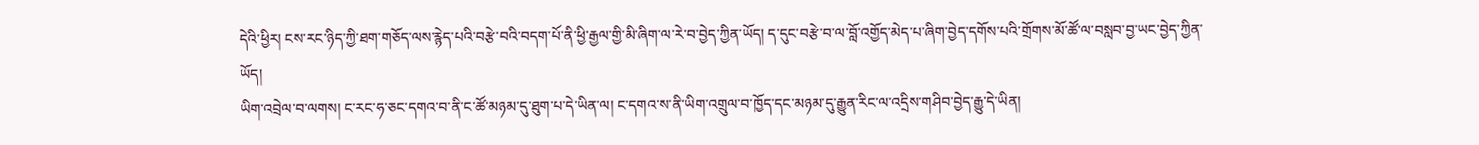དེའི་ཕྱིར། ངས་རང་ཉིད་ཀྱི་ཐག་གཅོད་ལས་རྙེད་པའི་བརྩེ་བའི་བདག་པོ་ནི་ཕྱི་རྒྱལ་གྱི་མི་ཞིག་ལ་རེ་བ་བྱེད་ཀྱིན་ཡོད། ད་དུང་བརྩེ་བ་ལ་བློ་འགྱོད་མེད་པ་ཞིག་བྱེད་དགོས་པའི་གྲོགས་མོ་ཚོ་ལ་བསླབ་བྱ་ཡང་བྱེད་ཀྱིན་ཡོད།
ཡིག་འབྲེལ་བ་ལགས། ང་རང་ཧ་ཅང་དགའ་བ་ནི་ང་ཚོ་མཉམ་དུ་ཐུག་པ་དེ་ཡིན་ལ། ང་དགའ་ས་ནི་ཡིག་འགྲུལ་བ་ཁྱོད་དང་མཉམ་དུ་རྒྱུན་རིང་ལ་འདྲིས་གཤིབ་བྱེད་རྒྱུ་དེ་ཡིན།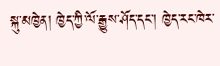སྐུ་མཁྱེན། ཁྱེད་ཀྱི་ལོ་རྒྱུས་ཤོད་དང་། ཁྱེད་རང་ཁེར་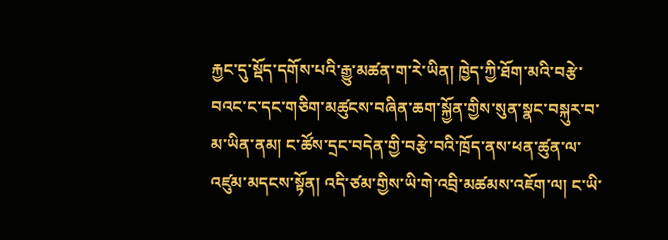རྐྱང་དུ་སྡོད་དགོས་པའི་རྒྱུ་མཚན་ག་རེ་ཡིན། ཁྱེད་ཀྱི་ཐོག་མའི་བརྩེ་བའང་ང་དང་གཅིག་མཚུངས་བཞིན་ཆག་སྐྱོན་གྱིས་སུན་སྣང་བསྐུར་བ་མ་ཡིན་ནམ། ང་ཚོས་དྲང་བདེན་གྱི་བརྩེ་བའི་ཁྲོད་ནས་ཕན་ཚུན་ལ་འཛུམ་མདངས་སྟོན། འདི་ཙམ་གྱིས་ཡི་གེ་འབྲི་མཚམས་འཇོག་ལ། ང་ཡི་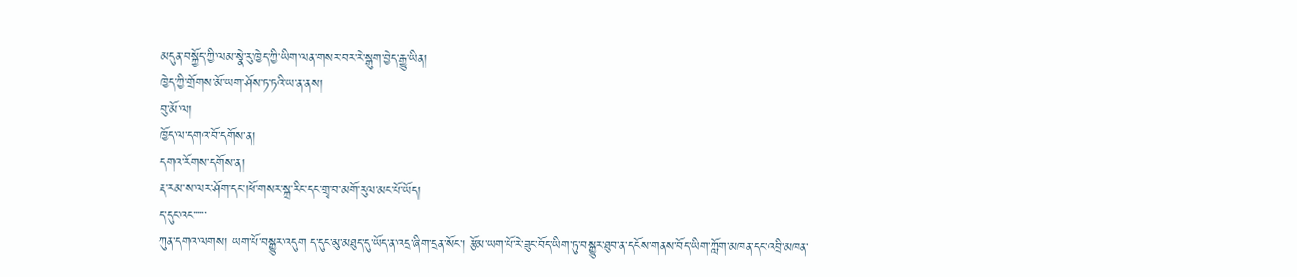མདུན་བསྐྱོད་ཀྱི་ལམ་སྣེ་རུ་ཁྱེད་ཀྱི་ཡིག་ལན་གསར་བར་རེ་སྒུག་བྱེད་རྒྱུ་ཡིན།
ཁྱེད་ཀྱི་གྲོགས་མོ་ཡག་ཤོས་ཏ་ཏའི་ཡ་ན་ནས།
བུ་མོ་ལ།
ཁྱོད་ལ་དགའ་བོ་དགོས་ན།
དགའ་རོགས་དགོས་ན།
རྡ་རམ་ས་ལར་ཤོག་དང་།ཕོ་གསར་སྐྲ་རིང་དང་གྲྭ་བ་མགོ་རུལ་མང་པོ་ཡོད།
ད་དུང་འང་་་་་་
ཀུན་དགའ་ལགས། ཡག་པོ་བསྒྱུར་འདུག ད་དུང་མུ་མཐུད་དུ་ཡོད་ན་འདྲ་ཞིག་དྲན་སོང་། རྩོམ་ཡག་པོ་རེ་ཟུང་བོད་ཡིག་ཏུ་བསྒྱུར་ཐུབ་ན་དངོས་གནས་བོད་ཡིག་ཀློག་མཁན་དང་འབྲི་མཁན་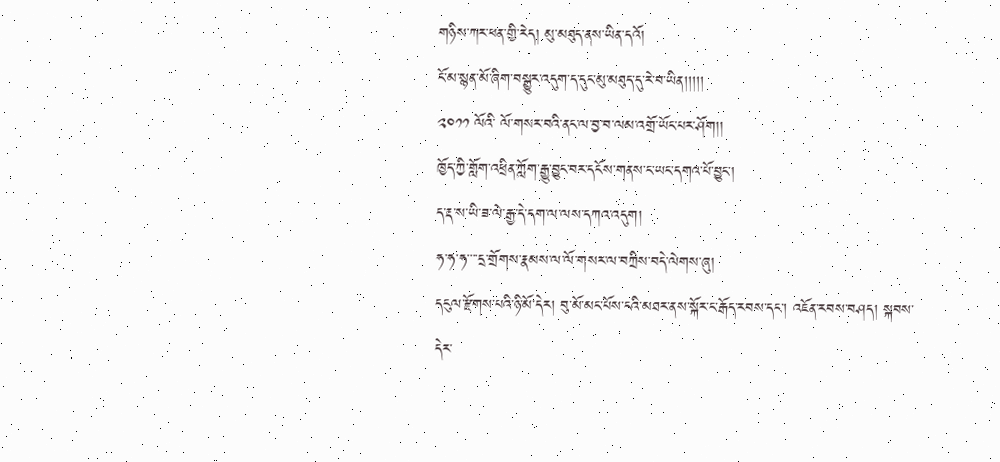གཉིས་ཀར་ཕན་གྱི་རེད། མུ་མཐུད་ནས་ཡིན་དའོ།
ངོ་མ་སྙན་མོ་ཞིག་བསྒྱུར་འདུག་ད་དུང་མུ་མཐུད་དུ་རེ་བ་ཡིན།།།།།
༢༠༡༡ ལོའི་ ལོ་གསར་བའི་ནང་ལ་བྱ་བ་ལམ་འགྲོ་ཡོང་པར་ཤོག།།
ཁྱོད་ཀྱི་གློག་འཕྲིན་ཀློག་རྒྱུ་བྱུང་བར་དངོས་གནས་ང་ཡང་དགའ་པོ་བྱུང་།
ད་རྡ་ས་ཡི་ཟ་ལེ་རྒྱ་དེ་དག་ལ་ལས་དཀའ་འདུག།
ཧ་ཧ་ཧ་་་་དྲ་གྲོགས་རྣམས་ལ་ལོ་གསར་ལ་བཀྲིས་བདེ་ལེགས་ཞུ།
དངུལ་རྫོགས་པའི་ཉི་མོ་དེར། བུ་མོ་མང་པོས་ངའི་མཐར་ནས་སྐོར་ང་རྒོད་རབས་དང་། འཇོན་རབས་བཤད། སྐབས་དེར་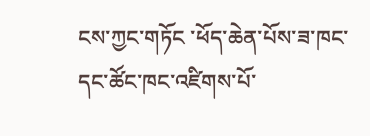ངས་ཀྱང་གཏོང ་ཕོད་ཆེན་པོས་ཟ་ཁང་དང་ཚོང་ཁང་འཛིགས་པོ་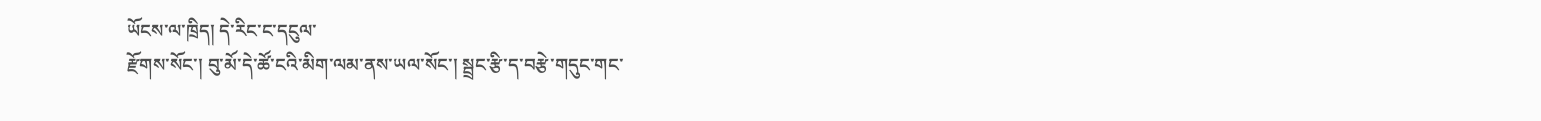ཡོངས་ལ་ཁྲིད། དེ་རིང་ང་དངུལ་
རྫོགས་སོང་། བུ་མོ་དེ་ཚོ་ངའི་མིག་ལམ་ནས་ཡལ་སོང་། སྦྲང་རྩི་ད་བརྩེ་གདུང་གང་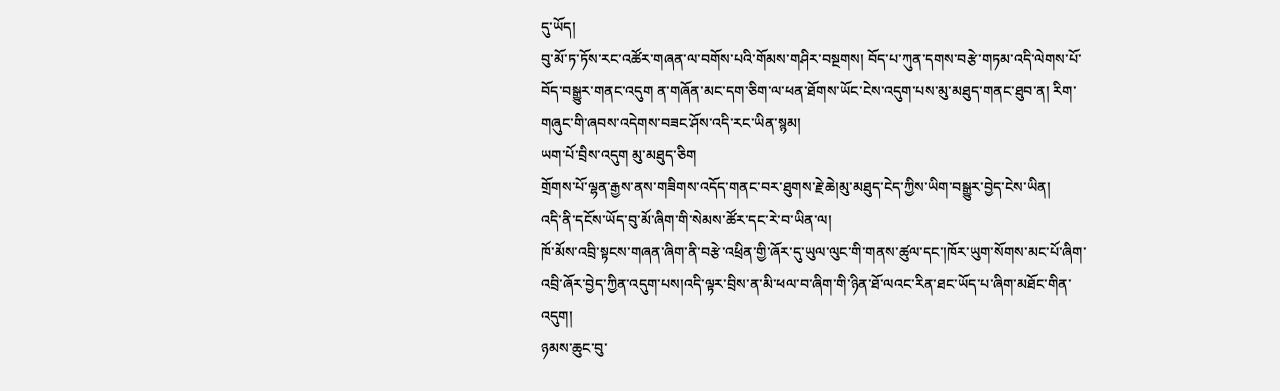དུ་ཡོད།
བུ་མོ་ཏ་ཏོས་རང་འཚོར་གཞན་ལ་བགོས་པའི་གོམས་གཤིར་བསྔགས། བོད་པ་ཀུན་དགས་བརྩེ་གཏམ་འདི་ལེགས་པོ་བོད་བསྒྱུར་གནང་འདུག ན་གཞོན་མང་དག་ཅིག་ལ་ཕན་ཐོགས་ཡོང་ངེས་འདུག་པས་མུ་མཐུད་གནང་ཐུབ་ན། རིག་གཞུང་གི་ཞབས་འདེགས་བཟང་ཤོས་འདི་རང་ཡིན་སྙམ།
ཡག་པོ་བྲིས་འདུག མུ་མཐུད་ཅིག
གྲོགས་པོ་ལྷན་རྒྱས་ནས་གཟིགས་འདོད་གནང་བར་ཐུགས་རྗེ་ཆེ།མུ་མཐུད་ངེད་ཀྱིས་ཡིག་བསྒྱུར་བྱེད་ངེས་ཡིན།
འདི་ནི་དངོས་ཡོད་བུ་མོ་ཞིག་གི་སེམས་ཚོར་དང་རེ་བ་ཡིན་ལ།
ཁོ་མོས་འབྲི་སྟངས་གཞན་ཞིག་ནི་བརྩེ་འཕྲིན་གྱི་ཞོར་དུ་ཡུལ་ལུང་གི་གནས་ཚུལ་དང་།ཁོར་ཡུག་སོགས་མང་པོ་ཞིག་འབྲི་ཞོར་བྱེད་ཀྱིན་འདུག་པས།འདི་ལྟར་བྲིས་ན་མི་ཕལ་བ་ཞིག་གི་ཉིན་ཐོ་ལའང་རིན་ཐང་ཡོད་པ་ཞིག་མཐོང་གིན་འདུག།
ཉམས་ཆུང་བུ་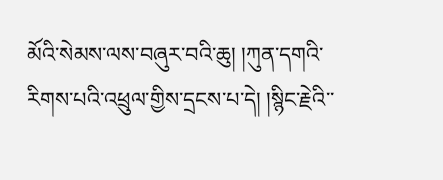མོའི་སེམས་ལས་བཞུར་བའི་ཆུ། །ཀུན་དགའི་རིགས་པའི་འཕྲུལ་གྱིས་དྲངས་པ་དེ། །སྙིང་རྗེའི་་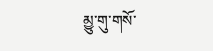མྱུ་གུ་གསོ་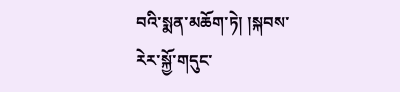བའི་སྨན་མཆོག་ཏེ། །སྐབས་རེར་སྐྱོ་གདུང་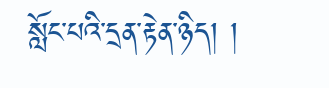སློང་པའི་དྲན་རྟེན་ཉིད། །